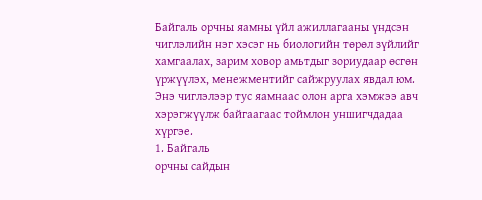Байгаль орчны яамны үйл ажиллагааны үндсэн чиглэлийн нэг хэсэг нь биологийн төрөл зүйлийг хамгаалах, зарим ховор амьтдыг зориудаар өсгөн үржүүлэх, менежментийг сайжруулах явдал юм. Энэ чиглэлээр тус яамнаас олон арга хэмжээ авч хэрэгжүүлж байгаагаас тоймлон уншигчдадаа хүргэе.
1. Байгаль
орчны сайдын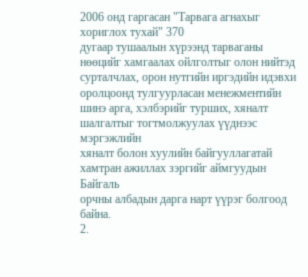2006 онд гаргасан "Тарвага агнахыг хориглох тухай" 370
дугаар тушаалын хүрээнд тарваганы нөөцийг хамгаалах ойлголтыг олон нийтэд
сурталчлах, орон нутгийн иргэдийн идэвхи оролцоонд тулгуурласан менежментийн
шинэ арга, хэлбэрийг турших, хяналт шалгалтыг тогтмолжуулах үүднээс мэргэжлийн
хяналт болон хуулийн байгууллагатай хамтран ажиллах зэргийг аймгуудын Байгаль
орчны албадын дарга нарт үүрэг болгоод байна.
2.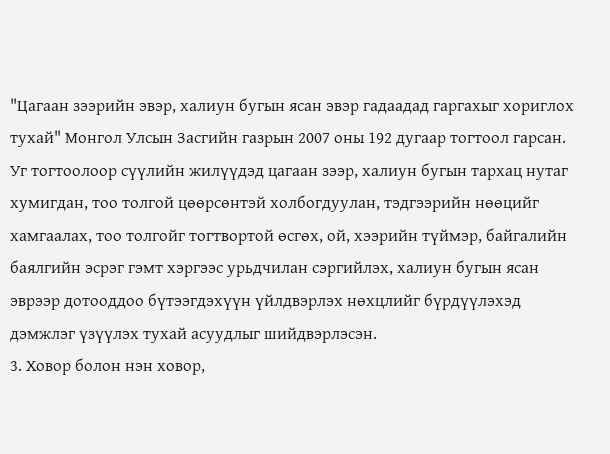"Цагаан зээрийн эвэр, халиун бугын ясан эвэр гадаадад гаргахыг хориглох тухай" Монгол Улсын Засгийн газрын 2007 оны 192 дугаар тогтоол гарсан. Уг тогтоолоор сүүлийн жилүүдэд цагаан зээр, халиун бугын тархац нутаг хумигдан, тоо толгой цөөрсөнтэй холбогдуулан, тэдгээрийн нөөцийг хамгаалах, тоо толгойг тогтвортой өсгөх, ой, хээрийн түймэр, байгалийн баялгийн эсрэг гэмт хэргээс урьдчилан сэргийлэх, халиун бугын ясан эврээр дотооддоо бүтээгдэхүүн үйлдвэрлэх нөхцлийг бүрдүүлэхэд дэмжлэг үзүүлэх тухай асуудлыг шийдвэрлэсэн.
3. Ховор болон нэн ховор,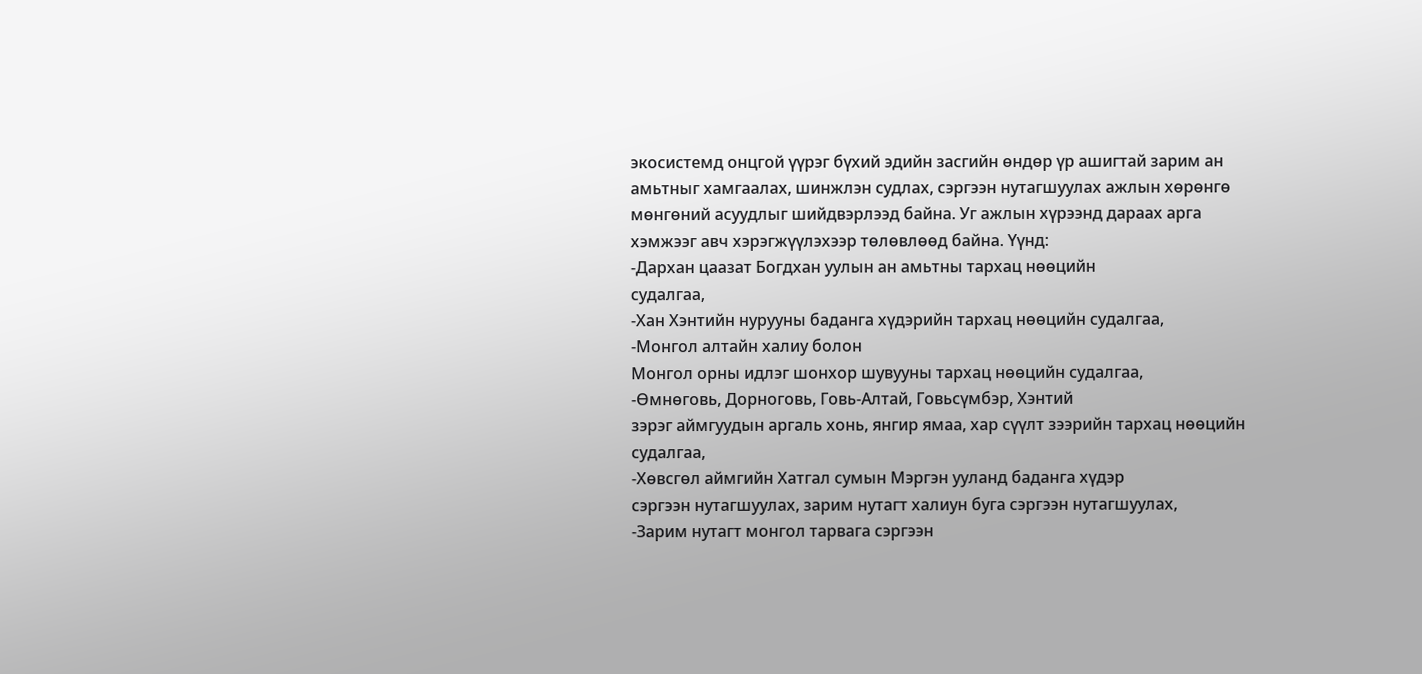экосистемд онцгой үүрэг бүхий эдийн засгийн өндөр үр ашигтай зарим ан амьтныг хамгаалах, шинжлэн судлах, сэргээн нутагшуулах ажлын хөрөнгө мөнгөний асуудлыг шийдвэрлээд байна. Уг ажлын хүрээнд дараах арга хэмжээг авч хэрэгжүүлэхээр төлөвлөөд байна. Үүнд:
-Дархан цаазат Богдхан уулын ан амьтны тархац нөөцийн
судалгаа,
-Хан Хэнтийн нурууны баданга хүдэрийн тархац нөөцийн судалгаа,
-Монгол алтайн халиу болон
Монгол орны идлэг шонхор шувууны тархац нөөцийн судалгаа,
-Өмнөговь, Дорноговь, Говь-Алтай, Говьсүмбэр, Хэнтий
зэрэг аймгуудын аргаль хонь, янгир ямаа, хар сүүлт зээрийн тархац нөөцийн
судалгаа,
-Хөвсгөл аймгийн Хатгал сумын Мэргэн ууланд баданга хүдэр
сэргээн нутагшуулах, зарим нутагт халиун буга сэргээн нутагшуулах,
-Зарим нутагт монгол тарвага сэргээн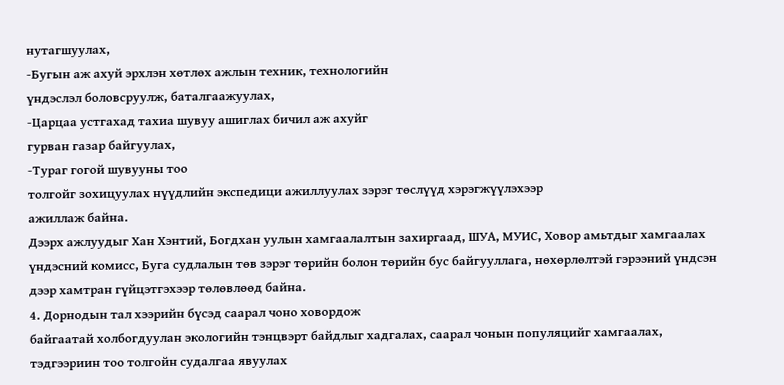нутагшуулах,
-Бугын аж ахуй эрхлэн хөтлөх ажлын техник, технологийн
үндэслэл боловсруулж, баталгаажуулах,
-Царцаа устгахад тахиа шувуу ашиглах бичил аж ахуйг
гурван газар байгуулах,
-Тураг гогой шувууны тоо
толгойг зохицуулах нүүдлийн экспедици ажиллуулах зэрэг төслүүд хэрэгжүүлэхээр
ажиллаж байна.
Дээрх ажлуудыг Хан Хэнтий, Богдхан уулын хамгаалалтын захиргаад, ШУА, МУИС, Ховор амьтдыг хамгаалах үндэсний комисс, Буга судлалын төв зэрэг төрийн болон төрийн бус байгууллага, нөхөрлөлтэй гэрээний үндсэн дээр хамтран гүйцэтгэхээр төлөвлөөд байна.
4. Дорнодын тал хээрийн бүсэд саарал чоно ховордож
байгаатай холбогдуулан экологийн тэнцвэрт байдлыг хадгалах, саарал чонын популяцийг хамгаалах,
тэдгээриин тоо толгойн судалгаа явуулах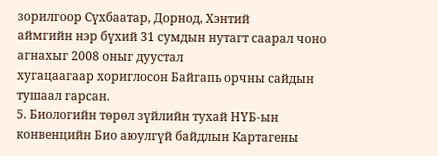зорилгоор Сүхбаатар, Дорнод, Хэнтий
аймгийн нэр бүхий 31 сумдын нутагт саарал чоно агнахыг 2008 оныг дуустал
хугацаагаар хориглосон Байгапь орчны сайдын тушаал гарсан.
5. Биологийн төрөл зүйлийн тухай НҮБ-ын конвенцийн Био аюулгүй байдлын Картагены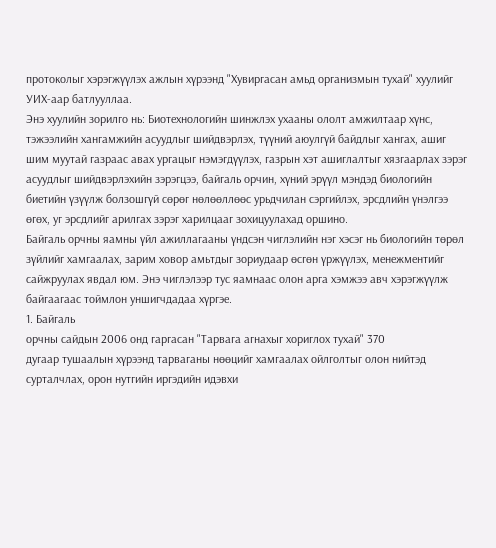протоколыг хэрэгжүүлэх ажлын хүрээнд "Хувиргасан амьд организмын тухай" хуулийг УИХ-аар батлууллаа.
Энэ хуулийн зорилго нь: Биотехнологийн шинжлэх ухааны ололт амжилтаар хүнс, тэжээлийн хангамжийн асуудлыг шийдвэрлэх, түүний аюулгүй байдлыг хангах, ашиг шим муутай газраас авах ургацыг нэмэгдүүлэх, газрын хэт ашиглалтыг хязгаарлах зэрэг асуудлыг шийдвэрлэхийн зэрэгцээ, байгаль орчин, хүний эрүүл мэндэд биологийн биетийн үзүүлж болзошгүй сөрөг нөлөөллөөс урьдчилан сэргийлэх, эрсдлийн үнэлгээ өгөх, уг эрсдлийг арилгах зэрэг харилцааг зохицуулахад оршино.
Байгаль орчны яамны үйл ажиллагааны үндсэн чиглэлийн нэг хэсэг нь биологийн төрөл зүйлийг хамгаалах, зарим ховор амьтдыг зориудаар өсгөн үржүүлэх, менежментийг сайжруулах явдал юм. Энэ чиглэлээр тус яамнаас олон арга хэмжээ авч хэрэгжүүлж байгаагаас тоймлон уншигчдадаа хүргэе.
1. Байгаль
орчны сайдын 2006 онд гаргасан "Тарвага агнахыг хориглох тухай" 370
дугаар тушаалын хүрээнд тарваганы нөөцийг хамгаалах ойлголтыг олон нийтэд
сурталчлах, орон нутгийн иргэдийн идэвхи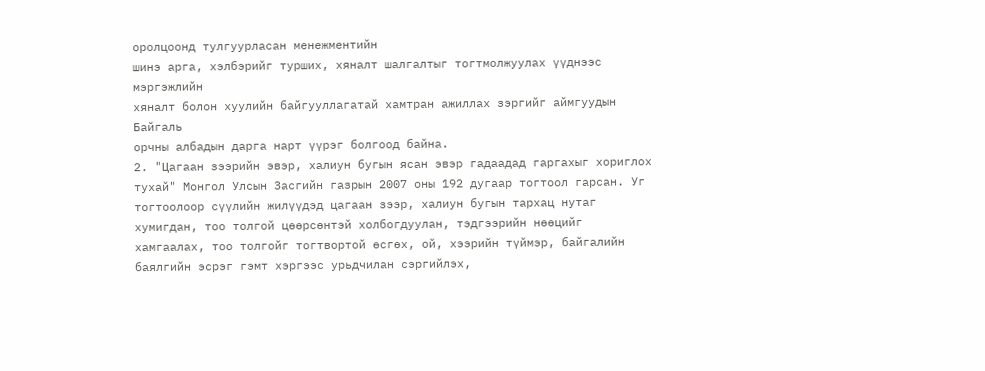оролцоонд тулгуурласан менежментийн
шинэ арга, хэлбэрийг турших, хяналт шалгалтыг тогтмолжуулах үүднээс мэргэжлийн
хяналт болон хуулийн байгууллагатай хамтран ажиллах зэргийг аймгуудын Байгаль
орчны албадын дарга нарт үүрэг болгоод байна.
2. "Цагаан зээрийн эвэр, халиун бугын ясан эвэр гадаадад гаргахыг хориглох тухай" Монгол Улсын Засгийн газрын 2007 оны 192 дугаар тогтоол гарсан. Уг тогтоолоор сүүлийн жилүүдэд цагаан зээр, халиун бугын тархац нутаг хумигдан, тоо толгой цөөрсөнтэй холбогдуулан, тэдгээрийн нөөцийг хамгаалах, тоо толгойг тогтвортой өсгөх, ой, хээрийн түймэр, байгалийн баялгийн эсрэг гэмт хэргээс урьдчилан сэргийлэх,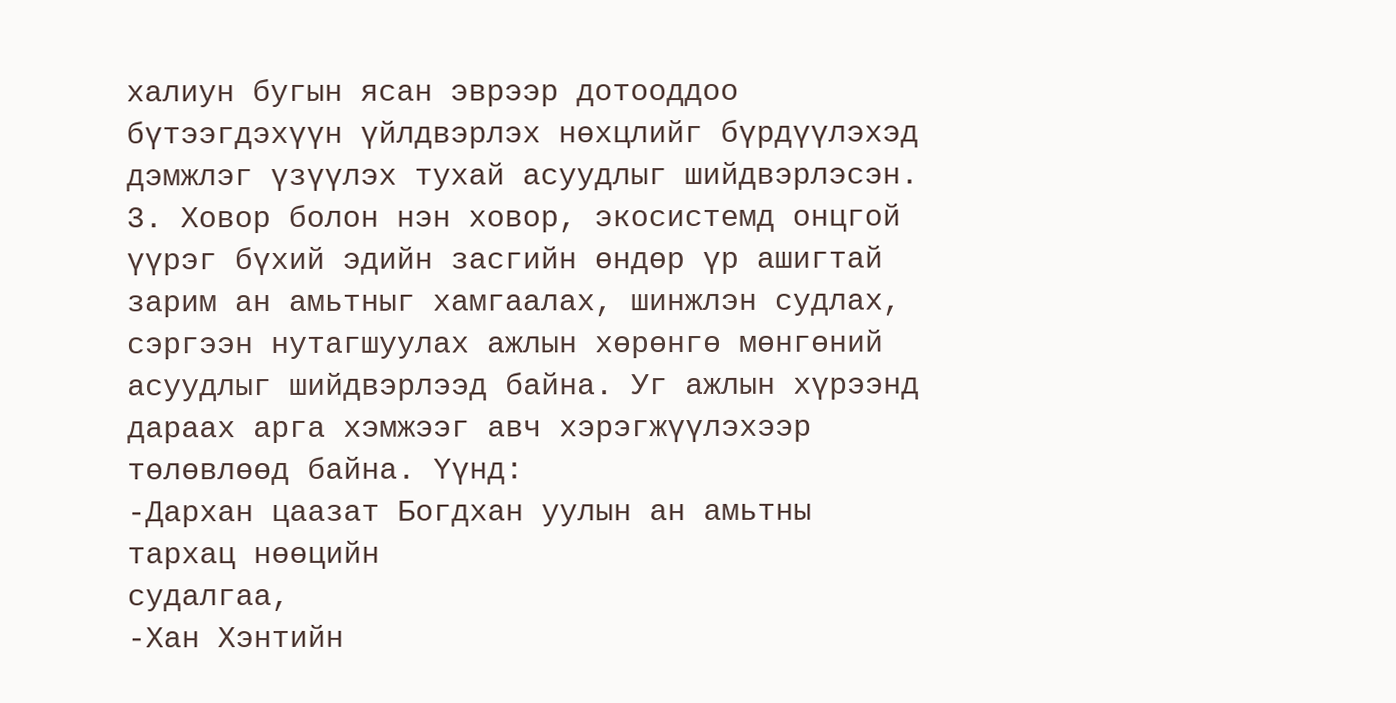халиун бугын ясан эврээр дотооддоо бүтээгдэхүүн үйлдвэрлэх нөхцлийг бүрдүүлэхэд дэмжлэг үзүүлэх тухай асуудлыг шийдвэрлэсэн.
3. Ховор болон нэн ховор, экосистемд онцгой үүрэг бүхий эдийн засгийн өндөр үр ашигтай зарим ан амьтныг хамгаалах, шинжлэн судлах, сэргээн нутагшуулах ажлын хөрөнгө мөнгөний асуудлыг шийдвэрлээд байна. Уг ажлын хүрээнд дараах арга хэмжээг авч хэрэгжүүлэхээр төлөвлөөд байна. Үүнд:
-Дархан цаазат Богдхан уулын ан амьтны тархац нөөцийн
судалгаа,
-Хан Хэнтийн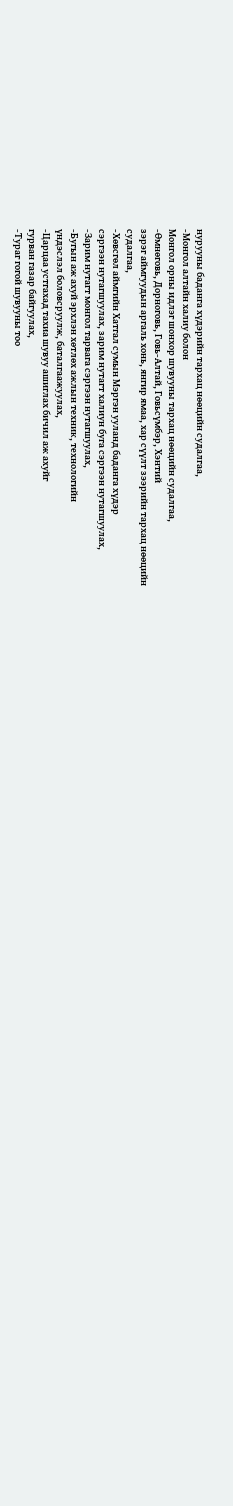нурууны баданга хүдэрийн тархац нөөцийн судалгаа,
-Монгол алтайн халиу болон
Монгол орны идлэг шонхор шувууны тархац нөөцийн судалгаа,
-Өмнөговь, Дорноговь, Говь-Алтай, Говьсүмбэр, Хэнтий
зэрэг аймгуудын аргаль хонь, янгир ямаа, хар сүүлт зээрийн тархац нөөцийн
судалгаа,
-Хөвсгөл аймгийн Хатгал сумын Мэргэн ууланд баданга хүдэр
сэргээн нутагшуулах, зарим нутагт халиун буга сэргээн нутагшуулах,
-Зарим нутагт монгол тарвага сэргээн нутагшуулах,
-Бугын аж ахуй эрхлэн хөтлөх ажлын техник, технологийн
үндэслэл боловсруулж, баталгаажуулах,
-Царцаа устгахад тахиа шувуу ашиглах бичил аж ахуйг
гурван газар байгуулах,
-Тураг гогой шувууны тоо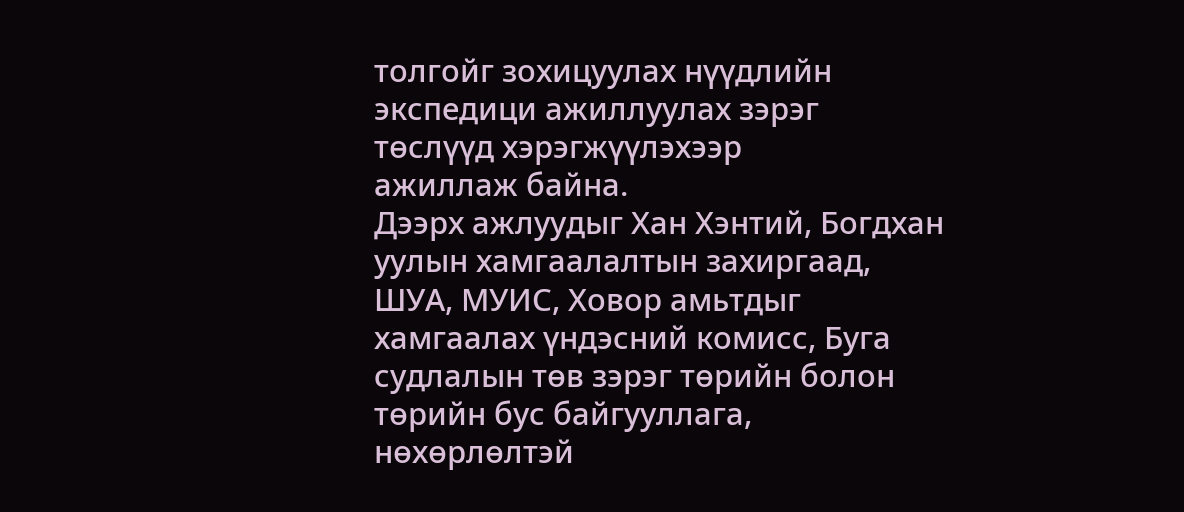толгойг зохицуулах нүүдлийн экспедици ажиллуулах зэрэг төслүүд хэрэгжүүлэхээр
ажиллаж байна.
Дээрх ажлуудыг Хан Хэнтий, Богдхан уулын хамгаалалтын захиргаад, ШУА, МУИС, Ховор амьтдыг хамгаалах үндэсний комисс, Буга судлалын төв зэрэг төрийн болон төрийн бус байгууллага, нөхөрлөлтэй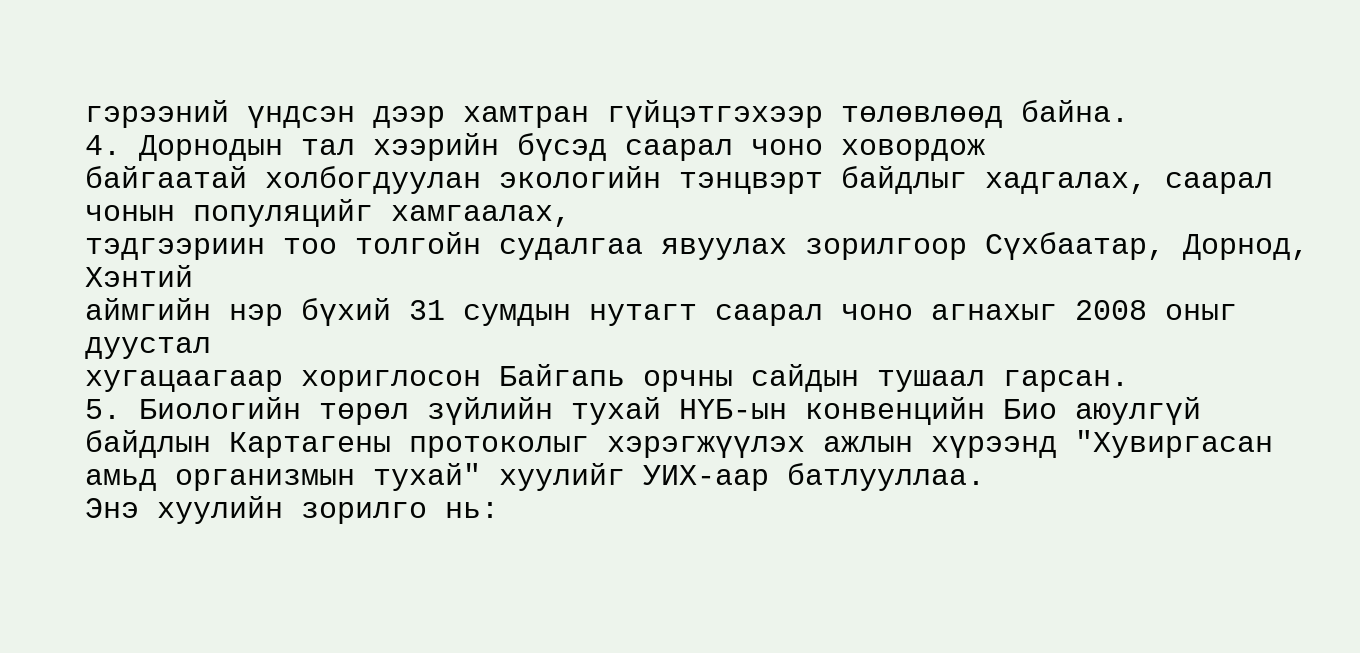гэрээний үндсэн дээр хамтран гүйцэтгэхээр төлөвлөөд байна.
4. Дорнодын тал хээрийн бүсэд саарал чоно ховордож
байгаатай холбогдуулан экологийн тэнцвэрт байдлыг хадгалах, саарал чонын популяцийг хамгаалах,
тэдгээриин тоо толгойн судалгаа явуулах зорилгоор Сүхбаатар, Дорнод, Хэнтий
аймгийн нэр бүхий 31 сумдын нутагт саарал чоно агнахыг 2008 оныг дуустал
хугацаагаар хориглосон Байгапь орчны сайдын тушаал гарсан.
5. Биологийн төрөл зүйлийн тухай НҮБ-ын конвенцийн Био аюулгүй байдлын Картагены протоколыг хэрэгжүүлэх ажлын хүрээнд "Хувиргасан амьд организмын тухай" хуулийг УИХ-аар батлууллаа.
Энэ хуулийн зорилго нь: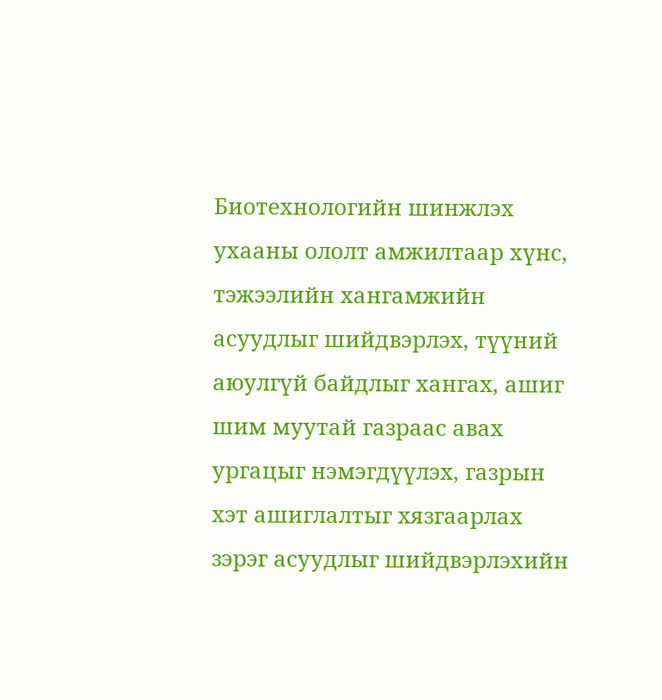Биотехнологийн шинжлэх ухааны ололт амжилтаар хүнс, тэжээлийн хангамжийн асуудлыг шийдвэрлэх, түүний аюулгүй байдлыг хангах, ашиг шим муутай газраас авах ургацыг нэмэгдүүлэх, газрын хэт ашиглалтыг хязгаарлах зэрэг асуудлыг шийдвэрлэхийн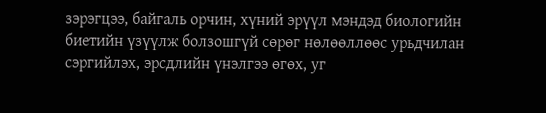зэрэгцээ, байгаль орчин, хүний эрүүл мэндэд биологийн биетийн үзүүлж болзошгүй сөрөг нөлөөллөөс урьдчилан сэргийлэх, эрсдлийн үнэлгээ өгөх, уг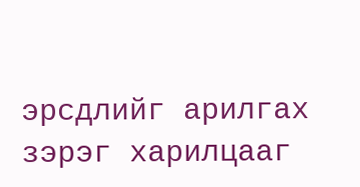эрсдлийг арилгах зэрэг харилцааг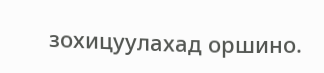зохицуулахад оршино.